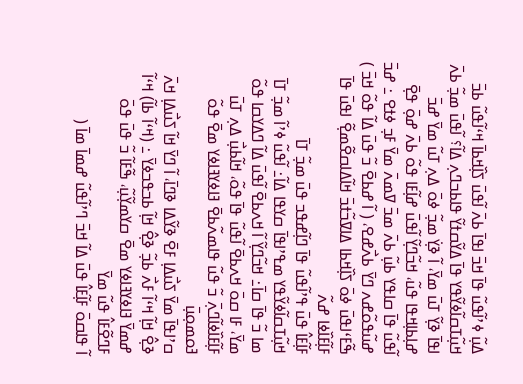ߡߎ߲߬ ߦߴߊ߬ߟߎ߬ ߟߊ߫ ߞߏ߫ ߊߟߊ߫ ߕߍ߫ ߊ߬ߟߎ߫ ߖߊ߲߰ߞߕߊ߫ ߞߵߊ߬ߟߎ߬ ߕߏ߫ ߞߎ߲߬ߠߛߊ߬ߦߌ߬ߟߌ ߟߊ߫ ߡߌ߬ߛߙߌ߬ ߟߊߕߏߣߍ߲ ߡߊ߬؟ ߊ߬ߟߎ߫ ߘߏ߲߬ ߕߍ߫ ߊߟߊ߫ ߢߌ߲߬ ߠߎ߫ ߘߌ߫، ߊ߬ ߢߌ߲߭ ߘߏ߲߬ ߦߋ߫ ߡߍ߲ ߠߎ߬ ߘߌ߫ ߝߏ߫ ߝߊ߲ߕߊ߲ߞߟߊ ߟߎ߬، ߞߏ߬ߣߌ߲߬ ߊ߬ߟߎ߫ ߝߊ߲߬ߓߊ ߟߋ߬ ߕߍ߫ ߝߋ߲߫ ߟߐ߲߫
ߊ߬ߟߎ߬ ߟߊ߫ ߛߊߟߌ ߕߎ߲߬ ߕߍ߫ ߘߏ߫ ߜߘߍ߫ ߘߌ߫ ߓߏ߲ ߦߙߐ ߸ ߝߏ߫ ߝߎ߬ߟߋ߬ߝߍ ߣߌ߫ ߕߍ߯ߝߐ، ( ߊ߬ ߝߕߐ߫ ߏ߬ ߟߎ߫ ߡߊ߬ ߟߋ߬ ߞߏ߫ ) ߒ߬ߓߵߊߟߎ߫ ߦߋ߫ ߖߊ߲߰ߞߕߊ ߡߊߜߏ߬ߙߏ߫ ߞߊ߬ߡߊߛߐ߬ߘߐ߲߬ ߊߟߎ߫ ߟߊ߫ ߓߊ߲߬ߓߊ߰ߦߊ ߝߍ߬
ߓߊ߲߬ߓߊ߮ ߟߎ߫ ߟߴߊ߬ߟߎ߬ ߟߊ߫ ߣߊ߲߬ߝߟߏ ߟߎ߫ ߘߏ߲߬ ߠߊ߫ ߞߎ߲߬ߠߛߊ߬ߦߌ߬ߟߌ ߘߟߴߊߟߊ߫ ߛߌߟߊ ߡߊ߬߸ ߊ߬ߟߎ߬ ߦߴߊ߬ ߘߏ߲߬ ߠߊ߫ ߘߊ ߏ߬ ߟߊ߫ ߛߊ߫߸ ߞߏ߬ߣߌ߲߬ ߊ߬ ߞߍߕߐ߫ ߊ߬ߟߎ߫ ߡߊ߬ ߣߡߌߛߊ ߟߋ߬ ߘߌ߫، ߓߊ ߛߋ߫ ߞߍߕߐ߫ ߊ߬ߟߎ߬ ߟߊ߫ ߟߋ߬، ߞߊ߬ߕߎ߲߯ ߡߍ߲ ߠߎ߫ ߓߊ߲߬ߓߊ߰ߦߊ߬ߣߍ߲߫ ߏ߬ ߟߎ߬ ߟߊߘߍ߬ߕߐ߫ ߔߊߦߌߔߊߦߌ ߘߐ߫ ߟߋ߬ ߔߋߘߋ߲ߎ߲߫
ߛߴߊߟߊ߫ ߘߌ߫ ߖߎ߯ߡߊ߲ ߓߐ߫ ߢߌ߬ߡߊ ߢߣߊ߫، ߊ߬ ߣߌ߫ ߞߊ߬ ߖߎ߯ߡߊ߲ ߞߍ߫ ߢߐ߲߮ ߞߊ߲߬ ߞߵߊ߬ ߓߍ߯ ߕߏ߲߬ ߢߐ߲߮ ߞߊ߲߬ ߕߏߟߏߦߌ߫ ߸ (ߞߵߊ߬ ߕߊ߬) ߞߵߊ߬ ߝߘߌ߫ ߔߊߦߌߔߊߦߌ ߘߐ߫ ߛߌߘߌ߲߬ߎ߲߬، ߒ߬ߓߊ߬ ߏ߬ ߟߎ߫ ߟߋ߫ ߓߣߐ߬ߓߊ߮ ߟߎ߬ ߘߌ߫
ߊ߬ ߟߊߛߋ߫ ߓߊ߲߬ߓߊ߮ ߟߎ߫ ߡߊ߬ ߞߏ߫ ߣߴߊ߬ߟߎ߬ ߝߘߊ߫ ߘߊ߫ (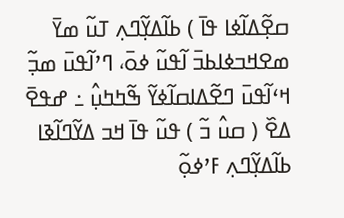ߛߐ߲߬ߡߊ߬ߦߊ ߟߊ߫ ) ߕߊ߬ߡߌ߲߬ߣߍ߲ ߠߎ߬ ߘߌ߫ ߘߐߞߏߦߊߕߏ߫ ߊ߬ߟߎ߬ ߦߋ߫، ߣߴߊ߬ߟߎ߫ ߘߏ߲߬ ߞߵߊ߬ߟߎ߫ ߣߐ߬ߡߊߛߊ߬ߦߌ߬ ߒ߬ߤߤߎ߲߮ ߸ ߝߟߐ߫ ߡߐ߰ ( ߛߎ߮ ߏ߬ ) ߟߎ߬ ߟߊ߫ ߞߏ ߡߌ߬ߣߊ߬ߢߊ ߕߊ߬ߡߌ߲߬ߣߍ߲ ߓߴߦߋ߲߬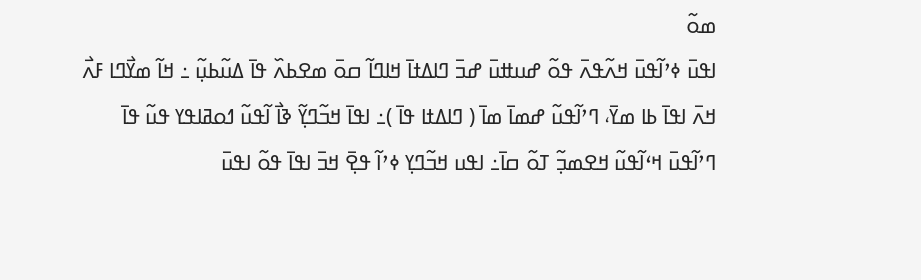ߘߋ߬
ߊߟߎ߫ ߦߴߊ߬ߟߎ߫ ߞߍ߬ߟߍ߫ ߟߋ߬ ߝߎߚߎ߫ ߝߏ߫ ߣߊߡߙߊ߫ ߞߊߣߊ߬ ߛߋ߫ ߘߐߕߍ߰ ߟߊ߫ ߡߎ߬ߕߎ߲߬ ߸ ߞߊ߬ ߘߌ߯ߣߊ ߓߍ߯ ߞߍ߫ ߊߟߊ߫ ߕߊ ߘߌ߫، ߣߴߊ߬ߟߎ߬ ߝߘߊ߫ ߘߊ߫ ( ߣߊߡߙߊ ߟߊ߫ )߸ ߊߟߊ߫ ߞߏ߬ߣߌ߲߬ ߢߊ߯ ߊ߬ߟߎ߬ ߗߋߥߊߟߌ ߟߎ߬ ߟߊ߫
ߣߴߊ߬ߟߎ߫ ߞߵߊ߬ߟߎ߬ ߞߐߘߏ߲߬ ߠߋ߬ ߛߊ߫߸ ߊߟߎ ߞߏ߬ߣߌ߲ ߦߴߊ߬ ߟߐ߲߫ ߞߏ߫ ߊߟߊ߫ ߟߋ߬ ߊߟߎ߫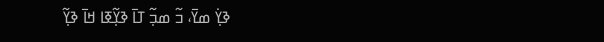ߢߌ߲߭ ߘߌ߫، ߏ߬ ߘߏ߲߬ ߠߊ߫ ߢߌ߲߬ߧߊ ߞߊ߫ ߢߌ߲߬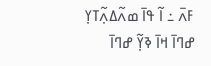ߓߍ߫ ߸ ߊ߬ ߟߊ߫ ߘߍ߬ߡߍ߲߬ߠߌ߲ ߝߣߊ߫ ߞߊ߫ ߢߌ߲߬ ߝߣߊ߫